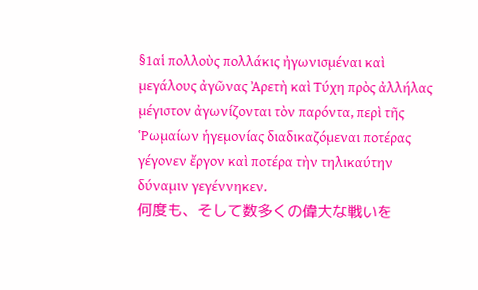§1αἱ πολλοὺς πολλάκις ἠγωνισμέναι καὶ μεγάλους ἀγῶνας Ἀρετὴ καὶ Τύχη πρὸς ἀλλήλας μέγιστον ἀγωνίζονται τὸν παρόντα, περὶ τῆς Ῥωμαίων ἡγεμονίας διαδικαζόμεναι ποτέρας γέγονεν ἔργον καὶ ποτέρα τὴν τηλικαύτην δύναμιν γεγέννηκεν.
何度も、そして数多くの偉大な戦いを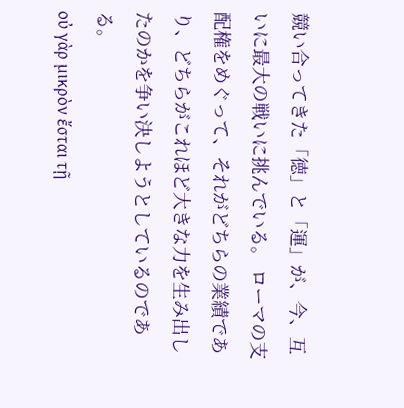競い合ってきた「徳」と「運」が、今、互いに最大の戦いに挑んでいる。 ローマの支配権をめぐって、それがどちらの業績であり、どちらがこれほど大きな力を生み出したのかを争い決しようとしているのである。
οὐ γὰρ μικρὸν ἔσται τῇ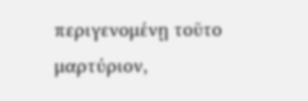περιγενομένῃ τοῦτο μαρτύριον,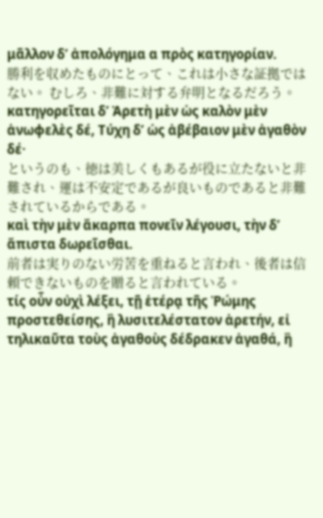μᾶλλον δʼ ἀπολόγημα α πρὸς κατηγορίαν.
勝利を収めたものにとって、これは小さな証拠ではない。 むしろ、非難に対する弁明となるだろう。
κατηγορεῖται δʼ Ἀρετὴ μὲν ὡς καλὸν μὲν ἀνωφελὲς δέ, Τύχη δʼ ὡς ἀβέβαιον μὲν ἀγαθὸν δέ·
というのも、徳は美しくもあるが役に立たないと非難され、運は不安定であるが良いものであると非難されているからである。
καὶ τὴν μὲν ἄκαρπα πονεῖν λέγουσι, τὴν δʼ ἄπιστα δωρεῖσθαι.
前者は実りのない労苦を重ねると言われ、後者は信頼できないものを贈ると言われている。
τίς οὖν οὐχὶ λέξει, τῇ ἑτέρᾳ τῆς Ῥώμης προστεθείσης, ἢ λυσιτελέστατον ἀρετήν, εἰ τηλικαῦτα τοὺς ἀγαθοὺς δέδρακεν ἀγαθά, ἢ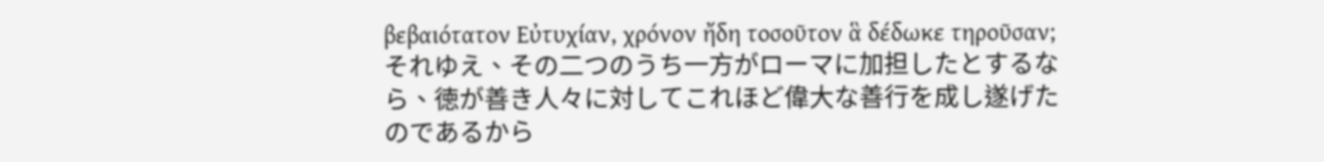βεβαιότατον Εὐτυχίαν, χρόνον ἤδη τοσοῦτον ἃ δέδωκε τηροῦσαν;
それゆえ、その二つのうち一方がローマに加担したとするなら、徳が善き人々に対してこれほど偉大な善行を成し遂げたのであるから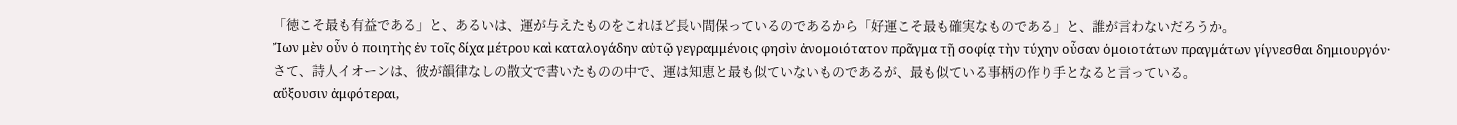「徳こそ最も有益である」と、あるいは、運が与えたものをこれほど長い間保っているのであるから「好運こそ最も確実なものである」と、誰が言わないだろうか。
Ἴων μὲν οὖν ὁ ποιητὴς ἐν τοῖς δίχα μέτρου καὶ καταλογάδην αὐτῷ γεγραμμένοις φησὶν ἀνομοιότατον πρᾶγμα τῇ σοφίᾳ τὴν τύχην οὖσαν ὁμοιοτάτων πραγμάτων γίγνεσθαι δημιουργόν·
さて、詩人イオーンは、彼が韻律なしの散文で書いたものの中で、運は知恵と最も似ていないものであるが、最も似ている事柄の作り手となると言っている。
αὔξουσιν ἀμφότεραι,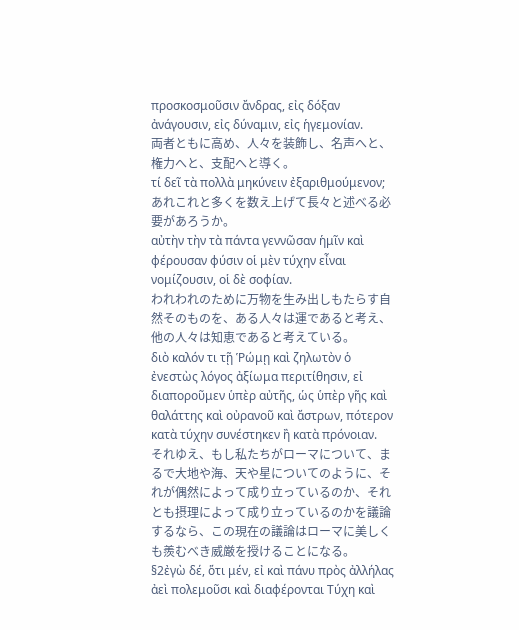προσκοσμοῦσιν ἄνδρας, εἰς δόξαν ἀνάγουσιν, εἰς δύναμιν, εἰς ἡγεμονίαν.
両者ともに高め、人々を装飾し、名声へと、権力へと、支配へと導く。
τί δεῖ τὰ πολλὰ μηκύνειν ἐξαριθμούμενον;
あれこれと多くを数え上げて長々と述べる必要があろうか。
αὐτὴν τὴν τὰ πάντα γεννῶσαν ἡμῖν καὶ φέρουσαν φύσιν οἱ μὲν τύχην εἶναι νομίζουσιν, οἱ δὲ σοφίαν.
われわれのために万物を生み出しもたらす自然そのものを、ある人々は運であると考え、他の人々は知恵であると考えている。
διὸ καλόν τι τῇ Ῥώμῃ καὶ ζηλωτὸν ὁ ἐνεστὼς λόγος ἀξίωμα περιτίθησιν, εἰ διαποροῦμεν ὑπὲρ αὐτῆς, ὡς ὑπὲρ γῆς καὶ θαλάττης καὶ οὐρανοῦ καὶ ἄστρων, πότερον κατὰ τύχην συνέστηκεν ἢ κατὰ πρόνοιαν.
それゆえ、もし私たちがローマについて、まるで大地や海、天や星についてのように、それが偶然によって成り立っているのか、それとも摂理によって成り立っているのかを議論するなら、この現在の議論はローマに美しくも羨むべき威厳を授けることになる。
§2ἐγὼ δέ, ὅτι μέν, εἰ καὶ πάνυ πρὸς ἀλλήλας ἀεὶ πολεμοῦσι καὶ διαφέρονται Τύχη καὶ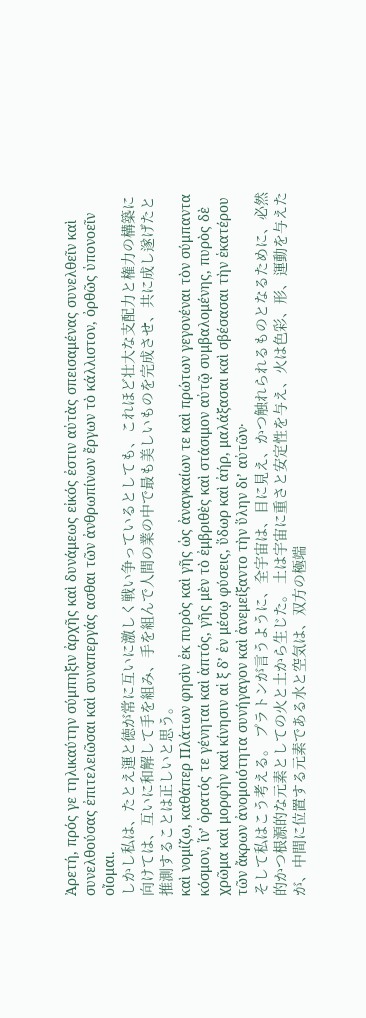Ἀρετή, πρός γε τηλικαύτην σύμπηξιν ἀρχῆς καὶ δυνάμεως εἰκός ἐστιν αὐτὰς σπεισαμένας συνελθεῖν καὶ συνελθούσας ἐπιτελειῶσαι καὶ συναπεργάς ασθαι τῶν ἀνθρωπίνων ἔργων τὸ κάλλιστον, ὀρθῶς ὑπονοεῖν οἴομαι.
しかし私は、たとえ運と徳が常に互いに激しく戦い争っているとしても、これほど壮大な支配力と権力の構築に向けては、互いに和解して手を組み、手を組んで人間の業の中で最も美しいものを完成させ、共に成し遂げたと推測することは正しいと思う。
καὶ νομίζω, καθάπερ Πλάτων φησὶν ἐκ πυρὸς καὶ γῆς ὡς ἀναγκαίων τε καὶ πρώτων γεγονέναι τὸν σύμπαντα κόσμον, ἵνʼ ὁρατός τε γένηται καὶ ἁπτός, γῆς μὲν τὸ ἐμβριθὲς καὶ στάσιμον αὐτῷ συμβαλομένης, πυρὸς δὲ χρῶμα καὶ μορφὴν καὶ κίνησιν αἱ ξ δʼ ἐν μέσῳ φύσεις, ὕδωρ καὶ ἀήρ, μαλάξασαι καὶ σβέσασαι τὴν ἑκατέρου τῶν ἄκρων ἀνομοιότητα συνήγαγον καὶ ἀνεμείξαντο τὴν ὕλην διʼ αὐτῶν·
そして私はこう考える。 プラトンが言うように、全宇宙は、目に見え、かつ触れられるものとなるために、必然的かつ根源的な元素としての火と土から生じた。 土は宇宙に重さと安定性を与え、火は色彩、形、運動を与えたが、中間に位置する元素である水と空気は、双方の極端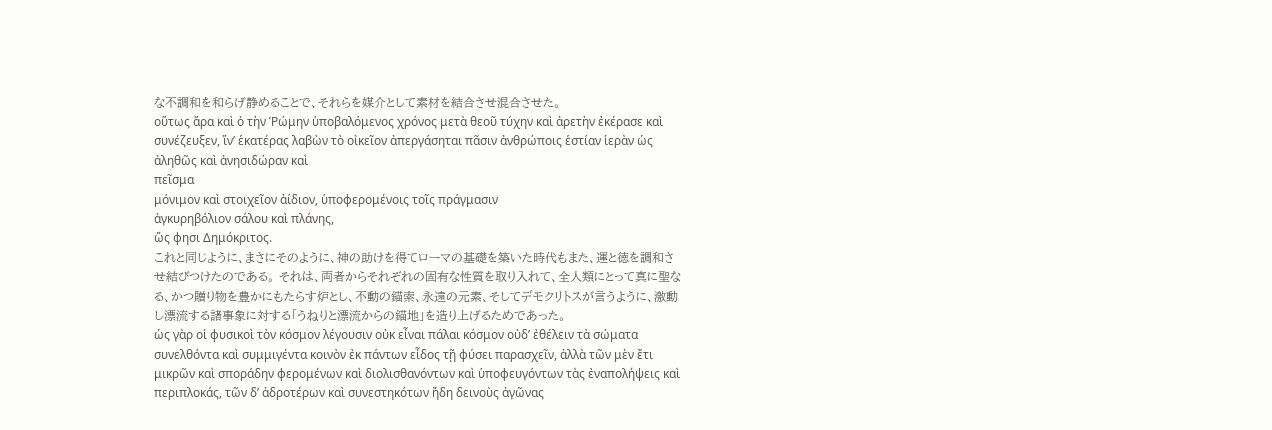な不調和を和らげ静めることで、それらを媒介として素材を結合させ混合させた。
οὕτως ἄρα καὶ ὁ τὴν Ῥώμην ὑποβαλόμενος χρόνος μετὰ θεοῦ τύχην καὶ ἀρετὴν ἐκέρασε καὶ συνέζευξεν, ἵνʼ ἑκατέρας λαβὼν τὸ οἰκεῖον ἀπεργάσηται πᾶσιν ἀνθρώποις ἑστίαν ἱερὰν ὡς ἀληθῶς καὶ ἀνησιδώραν καὶ
πεῖσμα
μόνιμον καὶ στοιχεῖον ἀίδιον, ὑποφερομένοις τοῖς πράγμασιν
ἀγκυρηβόλιον σάλου καὶ πλάνης,
ὥς φησι Δημόκριτος.
これと同じように、まさにそのように、神の助けを得てローマの基礎を築いた時代もまた、運と徳を調和させ結びつけたのである。 それは、両者からそれぞれの固有な性質を取り入れて、全人類にとって真に聖なる、かつ贈り物を豊かにもたらす炉とし、不動の錨索、永遠の元素、そしてデモクリトスが言うように、激動し漂流する諸事象に対する「うねりと漂流からの錨地」を造り上げるためであった。
ὡς γὰρ οἱ φυσικοὶ τὸν κόσμον λέγουσιν οὐκ εἶναι πάλαι κόσμον οὐδʼ ἐθέλειν τὰ σώματα συνελθόντα καὶ συμμιγέντα κοινὸν ἐκ πάντων εἶδος τῇ φύσει παρασχεῖν, ἀλλὰ τῶν μὲν ἔτι μικρῶν καὶ σποράδην φερομένων καὶ διολισθανόντων καὶ ὑποφευγόντων τὰς ἐναπολήψεις καὶ περιπλοκάς, τῶν δʼ ἀδροτέρων καὶ συνεστηκότων ἤδη δεινοὺς ἀγῶνας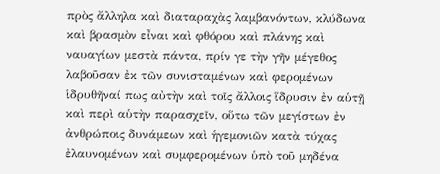πρὸς ἄλληλα καὶ διαταραχὰς λαμβανόντων, κλύδωνα καὶ βρασμὸν εἶναι καὶ φθόρου καὶ πλάνης καὶ ναυαγίων μεστὰ πάντα, πρίν γε τὴν γῆν μέγεθος λαβοῦσαν ἐκ τῶν συνισταμένων καὶ φερομένων ἱδρυθῆναί πως αὐτὴν καὶ τοῖς ἄλλοις ἵδρυσιν ἐν αὑτῇ καὶ περὶ αὑτὴν παρασχεῖν, οὕτω τῶν μεγίστων ἐν ἀνθρώποις δυνάμεων καὶ ἡγεμονιῶν κατὰ τύχας ἐλαυνομένων καὶ συμφερομένων ὑπὸ τοῦ μηδένα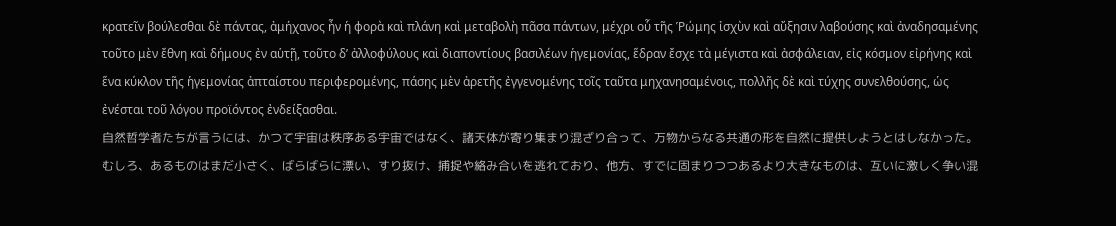κρατεῖν βούλεσθαι δὲ πάντας, ἀμήχανος ἦν ἡ φορὰ καὶ πλάνη καὶ μεταβολὴ πᾶσα πάντων, μέχρι οὗ τῆς Ῥώμης ἰσχὺν καὶ αὔξησιν λαβούσης καὶ ἀναδησαμένης τοῦτο μὲν ἔθνη καὶ δήμους ἐν αὑτῇ, τοῦτο δʼ ἀλλοφύλους καὶ διαποντίους βασιλέων ἡγεμονίας, ἕδραν ἔσχε τὰ μέγιστα καὶ ἀσφάλειαν, εἰς κόσμον εἰρήνης καὶ ἕνα κύκλον τῆς ἡγεμονίας ἀπταίστου περιφερομένης, πάσης μὲν ἀρετῆς ἐγγενομένης τοῖς ταῦτα μηχανησαμένοις, πολλῆς δὲ καὶ τύχης συνελθούσης, ὡς ἐνέσται τοῦ λόγου προϊόντος ἐνδείξασθαι.
自然哲学者たちが言うには、かつて宇宙は秩序ある宇宙ではなく、諸天体が寄り集まり混ざり合って、万物からなる共通の形を自然に提供しようとはしなかった。 むしろ、あるものはまだ小さく、ばらばらに漂い、すり抜け、捕捉や絡み合いを逃れており、他方、すでに固まりつつあるより大きなものは、互いに激しく争い混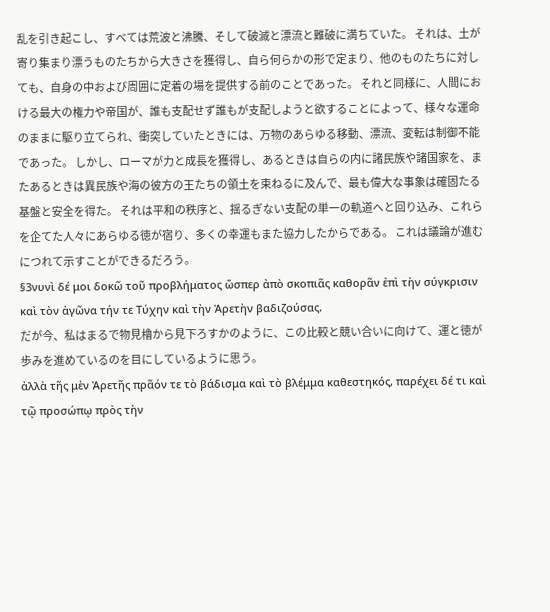乱を引き起こし、すべては荒波と沸騰、そして破滅と漂流と難破に満ちていた。 それは、土が寄り集まり漂うものたちから大きさを獲得し、自ら何らかの形で定まり、他のものたちに対しても、自身の中および周囲に定着の場を提供する前のことであった。 それと同様に、人間における最大の権力や帝国が、誰も支配せず誰もが支配しようと欲することによって、様々な運命のままに駆り立てられ、衝突していたときには、万物のあらゆる移動、漂流、変転は制御不能であった。 しかし、ローマが力と成長を獲得し、あるときは自らの内に諸民族や諸国家を、またあるときは異民族や海の彼方の王たちの領土を束ねるに及んで、最も偉大な事象は確固たる基盤と安全を得た。 それは平和の秩序と、揺るぎない支配の単一の軌道へと回り込み、これらを企てた人々にあらゆる徳が宿り、多くの幸運もまた協力したからである。 これは議論が進むにつれて示すことができるだろう。
§3νυνὶ δέ μοι δοκῶ τοῦ προβλήματος ὥσπερ ἀπὸ σκοπιᾶς καθορᾶν ἐπὶ τὴν σύγκρισιν καὶ τὸν ἀγῶνα τήν τε Τύχην καὶ τὴν Ἀρετὴν βαδιζούσας.
だが今、私はまるで物見櫓から見下ろすかのように、この比較と競い合いに向けて、運と徳が歩みを進めているのを目にしているように思う。
ἀλλὰ τῆς μὲν Ἀρετῆς πρᾶόν τε τὸ βάδισμα καὶ τὸ βλέμμα καθεστηκός, παρέχει δέ τι καὶ τῷ προσώπῳ πρὸς τὴν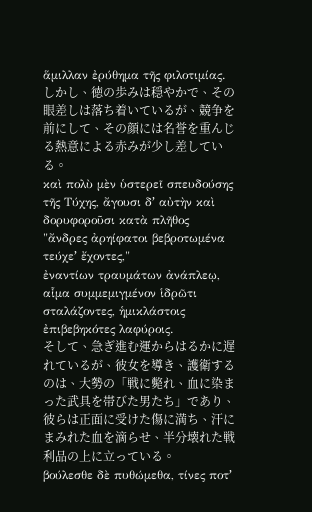ἅμιλλαν ἐρύθημα τῆς φιλοτιμίας.
しかし、徳の歩みは穏やかで、その眼差しは落ち着いているが、競争を前にして、その顔には名誉を重んじる熱意による赤みが少し差している。
καὶ πολὺ μὲν ὑστερεῖ σπευδούσης τῆς Τύχης, ἄγουσι δʼ αὐτὴν καὶ δορυφοροῦσι κατὰ πλῆθος
"ἄνδρες ἀρηίφατοι βεβροτωμένα τεύχεʼ ἔχοντες,"
ἐναντίων τραυμάτων ἀνάπλεῳ, αἷμα συμμεμιγμένον ἱδρῶτι σταλάζοντες, ἡμικλάστοις ἐπιβεβηκότες λαφύροις.
そして、急ぎ進む運からはるかに遅れているが、彼女を導き、護衛するのは、大勢の「戦に斃れ、血に染まった武具を帯びた男たち」であり、彼らは正面に受けた傷に満ち、汗にまみれた血を滴らせ、半分壊れた戦利品の上に立っている。
βούλεσθε δὲ πυθώμεθα, τίνες ποτʼ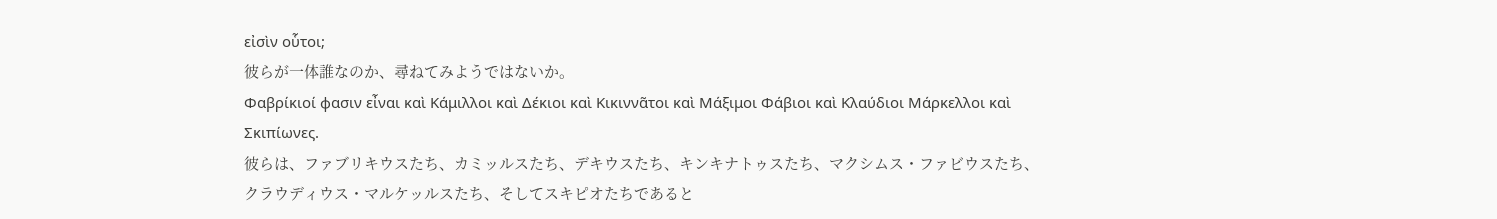εἰσὶν οὗτοι;
彼らが一体誰なのか、尋ねてみようではないか。
Φαβρίκιοί φασιν εἶναι καὶ Κάμιλλοι καὶ Δέκιοι καὶ Κικιννᾶτοι καὶ Μάξιμοι Φάβιοι καὶ Κλαύδιοι Μάρκελλοι καὶ Σκιπίωνες.
彼らは、ファブリキウスたち、カミッルスたち、デキウスたち、キンキナトゥスたち、マクシムス・ファビウスたち、クラウディウス・マルケッルスたち、そしてスキピオたちであると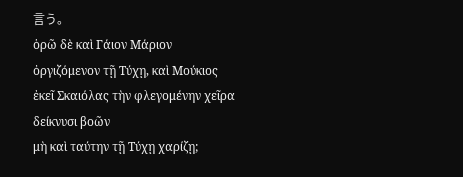言う。
ὁρῶ δὲ καὶ Γάιον Μάριον ὀργιζόμενον τῇ Τύχῃ, καὶ Μούκιος ἐκεῖ Σκαιόλας τὴν φλεγομένην χεῖρα δείκνυσι βοῶν
μὴ καὶ ταύτην τῇ Τύχῃ χαρίζῃ;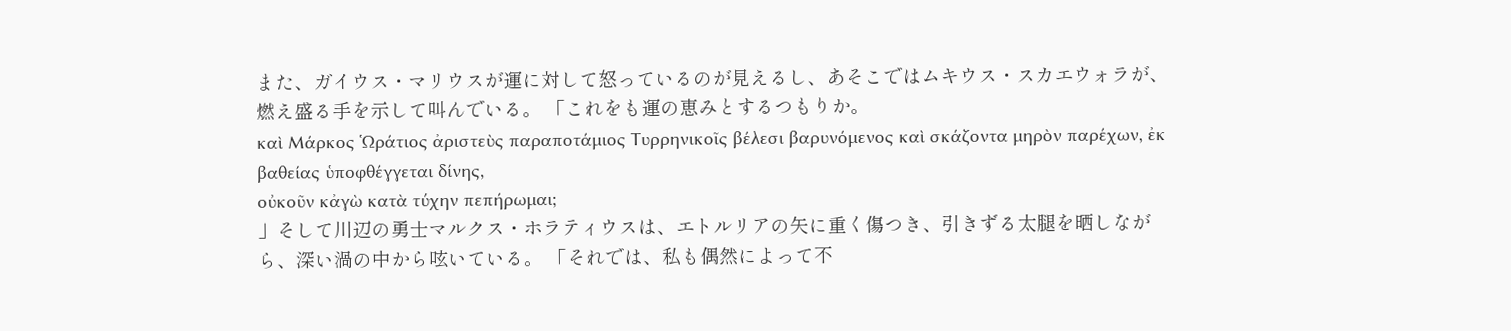また、ガイウス・マリウスが運に対して怒っているのが見えるし、あそこではムキウス・スカエウォラが、燃え盛る手を示して叫んでいる。 「これをも運の恵みとするつもりか。
καὶ Μάρκος Ὡράτιος ἀριστεὺς παραποτάμιος Τυρρηνικοῖς βέλεσι βαρυνόμενος καὶ σκάζοντα μηρὸν παρέχων, ἐκ βαθείας ὑποφθέγγεται δίνης,
οὐκοῦν κἀγὼ κατὰ τύχην πεπήρωμαι;
」そして川辺の勇士マルクス・ホラティウスは、エトルリアの矢に重く傷つき、引きずる太腿を晒しながら、深い渦の中から呟いている。 「それでは、私も偶然によって不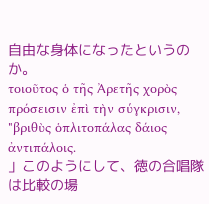自由な身体になったというのか。
τοιοῦτος ὁ τῆς Ἀρετῆς χορὸς πρόσεισιν ἐπὶ τὴν σύγκρισιν,
"βριθὺς ὁπλιτοπάλας δάιος ἀντιπάλοις.
」このようにして、徳の合唱隊は比較の場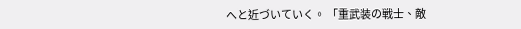へと近づいていく。 「重武装の戦士、敵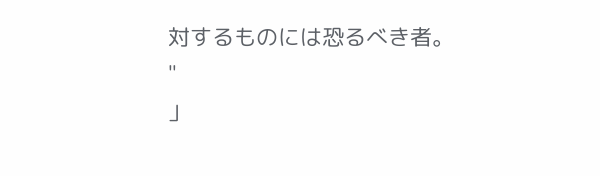対するものには恐るべき者。
"
」